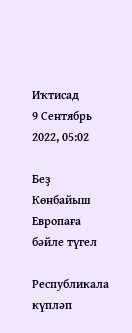Иҡтисад
9 Сентябрь 2022, 05:02

Беҙ Көнбайыш Европаға бәйле түгел

Республикала күпләп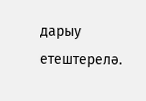дарыу етештерелә.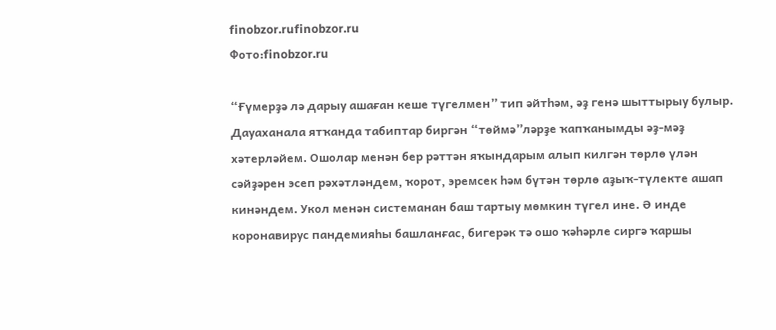finobzor.rufinobzor.ru
Фото:finobzor.ru

“Ғүмерҙә лә дарыу ашаған кеше түгелмен” тип әйтһәм, әҙ генә шыттырыу булыр. Дауаханала ятҡанда табиптар биргән “төймә”ләрҙе ҡапҡанымды әҙ-мәҙ хәтерләйем. Ошолар менән бер рәттән яҡындарым алып килгән төрлө үлән сәйҙәрен эсеп рәхәтләндем, ҡорот, эремсек һәм бүтән төрлө аҙыҡ-түлекте ашап кинәндем. Укол менән системанан баш тартыу мөмкин түгел ине. Ә инде коронавирус пандемияһы башланғас, бигерәк тә ошо ҡәһәрле сиргә ҡаршы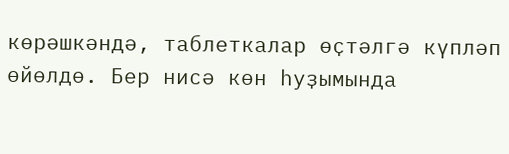көрәшкәндә, таблеткалар өҫтәлгә күпләп өйөлдө. Бер нисә көн һуҙымында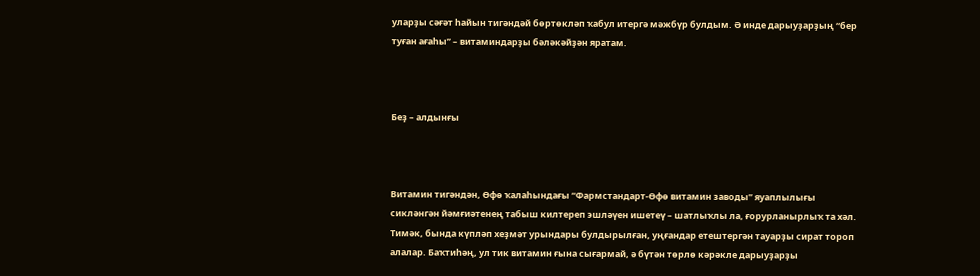уларҙы сәғәт һайын тигәндәй бөртөкләп ҡабул итергә мәжбүр булдым. Ә инде дарыуҙарҙың “бер туған ағаһы” – витаминдарҙы бәләкәйҙән яратам.



Беҙ – алдынғы



Витамин тигәндән, Өфө ҡалаһындағы “Фармстандарт-Өфө витамин заводы” яуаплылығы сикләнгән йәмғиәтенең табыш килтереп эшләүен ишетеү – шатлыҡлы ла, ғорурланырлыҡ та хәл. Тимәк, бында күпләп хеҙмәт урындары булдырылған, уңғандар етештергән тауарҙы сират тороп алалар. Баҡтиһәң, ул тик витамин ғына сығармай, ә бүтән төрлө кәрәкле дарыуҙарҙы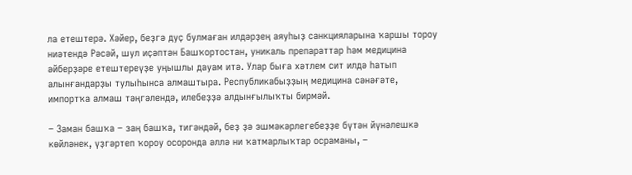ла етештерә. Хәйер, беҙгә дуҫ булмаған илдәрҙең аяуһыҙ санкцияларына ҡаршы тороу ниәтендә Рәсәй, шул иҫәптән Башҡортостан, уникаль препараттар һәм медицина әйберҙәре етештереүҙе уңышлы дауам итә. Улар быға хәтлем сит илдә һатып алынғандарҙы тулыһынса алмаштыра. Республикабыҙҙың медицина сәнәғәте, импортҡа алмаш тәңгәлендә, илебеҙҙә алдынғылыҡты бирмәй.

– Заман башҡа – заң башҡа, тигәндәй, беҙ ҙә эшмәкәрлегебеҙҙе бүтән йүнәлешкә көйләнек, үҙгәртеп ҡороу осоронда әллә ни ҡатмарлыҡтар осраманы, –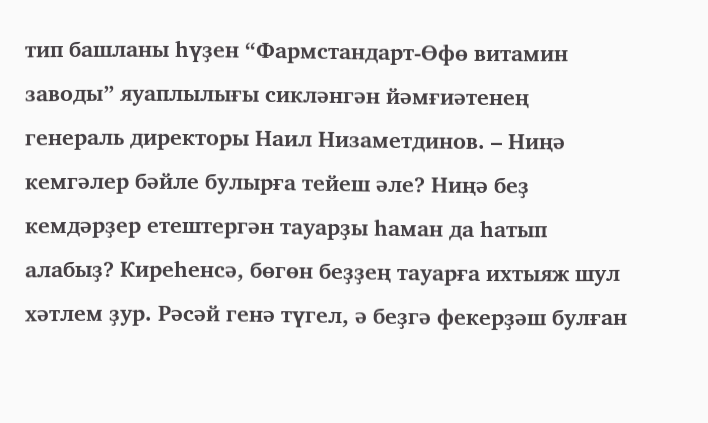тип башланы һүҙен “Фармстандарт-Өфө витамин заводы” яуаплылығы сикләнгән йәмғиәтенең генераль директоры Наил Низаметдинов. – Ниңә кемгәлер бәйле булырға тейеш әле? Ниңә беҙ кемдәрҙер етештергән тауарҙы һаман да һатып алабыҙ? Киреһенсә, бөгөн беҙҙең тауарға ихтыяж шул хәтлем ҙур. Рәсәй генә түгел, ә беҙгә фекерҙәш булған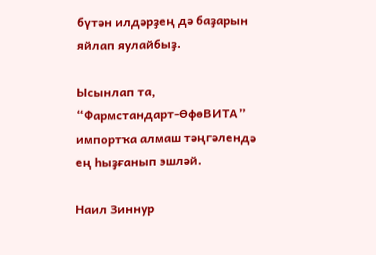бүтән илдәрҙең дә баҙарын яйлап яулайбыҙ.

Ысынлап та, “Фармстандарт-ӨфөВИТА” импортҡа алмаш тәңгәлендә ең һыҙғанып эшләй.

Наил Зиннур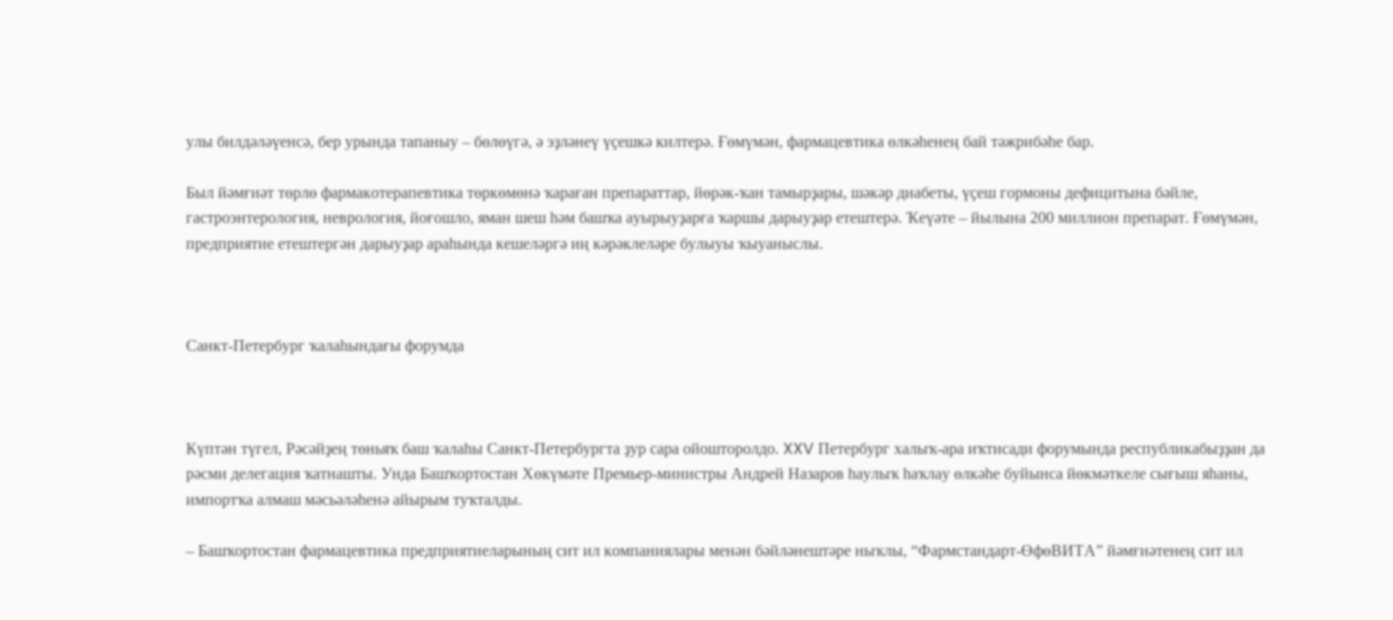улы билдәләүенсә, бер урында тапаныу – бөлөүгә, ә эҙләнеү үҫешкә килтерә. Ғөмүмән, фармацевтика өлкәһенең бай тәжрибәһе бар.

Был йәмғиәт төрлө фармакотерапевтика төркөмөнә ҡараған препараттар, йөрәк-ҡан тамырҙары, шәкәр диабеты, үҫеш гормоны дефицитына бәйле, гастроэнтерология, неврология, йоғошло, яман шеш һәм башҡа ауырыуҙарға ҡаршы дарыуҙар етештерә. Ҡеүәте – йылына 200 миллион препарат. Ғөмүмән, предприятие етештергән дарыуҙар араһында кешеләргә иң кәрәклеләре булыуы ҡыуаныслы.



Санкт-Петербург ҡалаһындағы форумда



Күптән түгел, Рәсәйҙең төньяҡ баш ҡалаһы Санкт-Петербургта ҙур сара ойошторолдо. XXV Петербург халыҡ-ара иҡтисади форумында республикабыҙҙан да рәсми делегация ҡатнашты. Унда Башҡортостан Хөкүмәте Премьер-министры Андрей Назаров һаулыҡ һаҡлау өлкәһе буйынса йөкмәткеле сығыш яһаны, импортҡа алмаш мәсьәләһенә айырым туҡталды.

– Башҡортостан фармацевтика предприятиеларының сит ил компаниялары менән бәйләнештәре ныҡлы, “Фармстандарт-ӨфөВИТА” йәмғиәтенең сит ил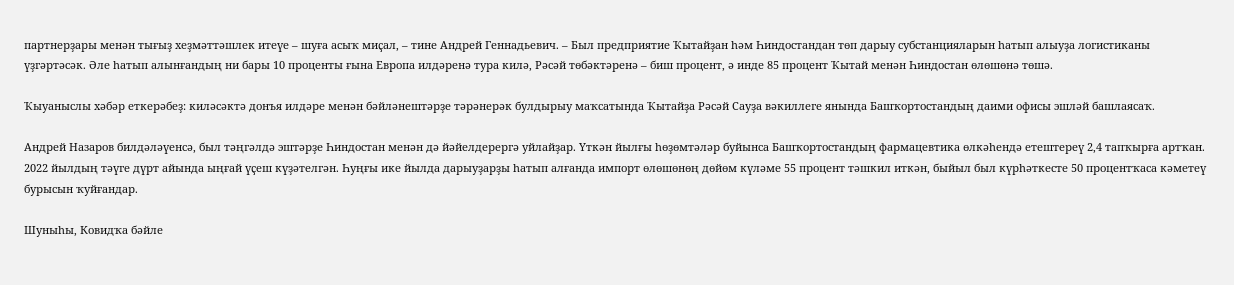партнерҙары менән тығыҙ хеҙмәттәшлек итеүе – шуға асыҡ миҫал, – тине Андрей Геннадьевич. – Был предприятие Ҡытайҙан һәм Һиндостандан төп дарыу субстанцияларын һатып алыуҙа логистиканы үҙгәртәсәк. Әле һатып алынғандың ни бары 10 проценты ғына Европа илдәренә тура килә, Рәсәй төбәктәренә – биш процент, ә инде 85 процент Ҡытай менән Һиндостан өлөшөнә төшә.

Ҡыуаныслы хәбәр еткерәбеҙ: киләсәктә донъя илдәре менән бәйләнештәрҙе тәрәнерәк булдырыу маҡсатында Ҡытайҙа Рәсәй Сауҙа вәкиллеге янында Башҡортостандың даими офисы эшләй башлаясаҡ.

Андрей Назаров билдәләүенсә, был тәңгәлдә эштәрҙе Һиндостан менән дә йәйелдерергә уйлайҙар. Үткән йылғы һөҙөмтәләр буйынса Башҡортостандың фармацевтика өлкәһендә етештереү 2,4 тапҡырға артҡан. 2022 йылдың тәүге дүрт айында ыңғай үҫеш күҙәтелгән. Һуңғы ике йылда дарыуҙарҙы һатып алғанда импорт өлөшөнөң дөйөм күләме 55 процент тәшкил иткән, быйыл был күрһәткесте 50 процентҡаса кәметеү бурысын ҡуйғандар.

Шуныһы, Ковидҡа бәйле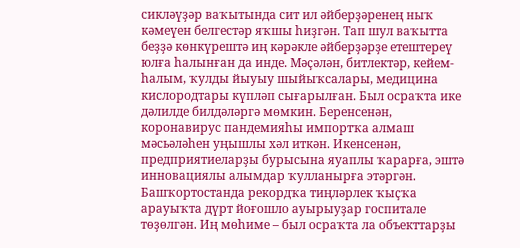сикләүҙәр ваҡытында сит ил әйберҙәренең ныҡ кәмеүен белгестәр яҡшы һиҙгән. Тап шул ваҡытта беҙҙә көнкүрештә иң кәрәкле әйберҙәрҙе етештереү юлға һалынған да инде. Мәҫәлән, битлектәр, кейем-һалым, ҡулды йыуыу шыйыҡсалары, медицина кислородтары күпләп сығарылған. Был осраҡта ике дәлилде билдәләргә мөмкин. Беренсенән, коронавирус пандемияһы импортҡа алмаш мәсьәләһен уңышлы хәл иткән. Икенсенән, предприятиеларҙы бурысына яуаплы ҡарарға, эштә инновациялы алымдар ҡулланырға этәргән. Башҡортостанда рекордҡа тиңләрлек ҡыҫҡа арауыҡта дүрт йоғошло ауырыуҙар госпитале төҙөлгән. Иң мөһиме – был осраҡта ла объекттарҙы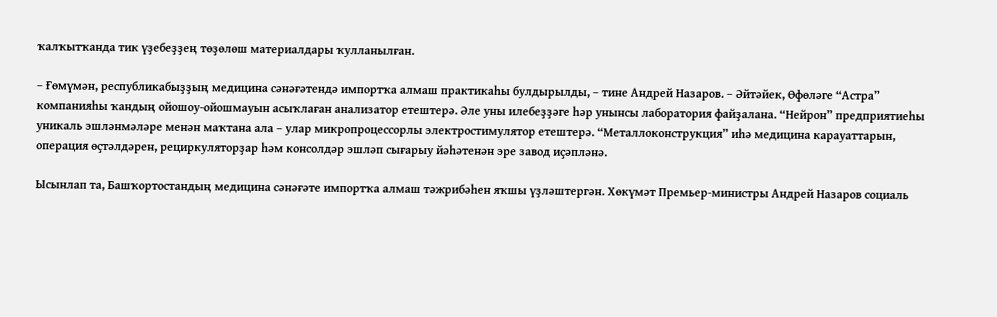ҡалҡытҡанда тик үҙебеҙҙең төҙөлөш материалдары ҡулланылған.

– Ғөмүмән, республикабыҙҙың медицина сәнәғәтендә импортҡа алмаш практикаһы булдырылды, – тине Андрей Назаров. – Әйтәйек, Өфөләге “Астра” компанияһы ҡандың ойошоу-ойошмауын асыҡлаған анализатор етештерә. Әле уны илебеҙҙәге һәр унынсы лаборатория файҙалана. “Нейрон” предприятиеһы уникаль эшләнмәләре менән маҡтана ала – улар микропроцессорлы электростимулятор етештерә. “Металлоконструкция” иһә медицина карауаттарын, операция өҫтәлдәрен, рециркуляторҙар һәм консолдәр эшләп сығарыу йәһәтенән эре завод иҫәпләнә.

Ысынлап та, Башҡортостандың медицина сәнәғәте импортҡа алмаш тәжрибәһен яҡшы үҙләштергән. Хөкүмәт Премьер-министры Андрей Назаров социаль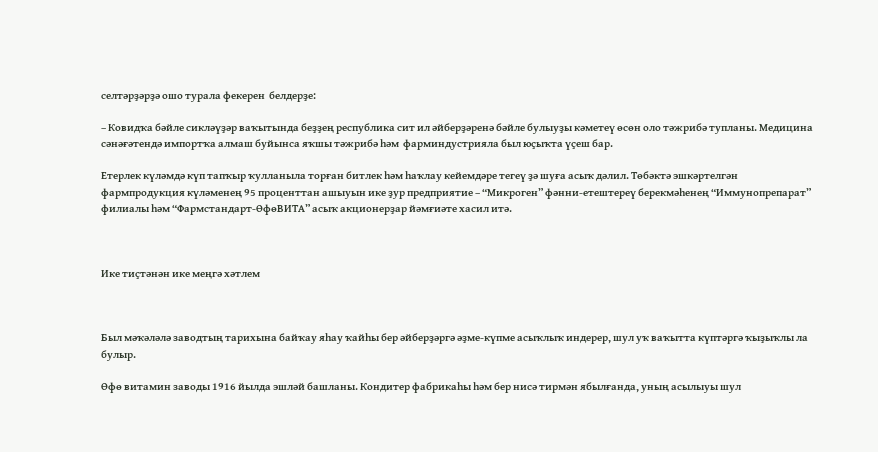селтәрҙәрҙә ошо турала фекерен  белдерҙе:

– Ковидҡа бәйле сикләүҙәр ваҡытында беҙҙең республика сит ил әйберҙәренә бәйле булыуҙы кәметеү өсөн оло тәжрибә тупланы. Медицина сәнәғәтендә импортҡа алмаш буйынса яҡшы тәжрибә һәм  фарминдустрияла был юҫыҡта үҫеш бар.

Етерлек күләмдә күп тапҡыр ҡулланыла торған битлек һәм һаҡлау кейемдәре тегеү ҙә шуға асыҡ дәлил. Төбәктә эшкәртелгән фармпродукция күләменең 95 проценттан ашыуын ике ҙур предприятие – “Микроген” фәнни-етештереү берекмәһенең “Иммунопрепарат” филиалы һәм “Фармстандарт-ӨфөВИТА” асыҡ акционерҙар йәмғиәте хасил итә.



Ике тиҫтәнән ике меңгә хәтлем



Был мәҡәләлә заводтың тарихына байҡау яһау ҡайһы бер әйберҙәргә әҙме-күпме асыҡлыҡ индерер, шул уҡ ваҡытта күптәргә ҡыҙыҡлы ла булыр.

Өфө витамин заводы 1916 йылда эшләй башланы. Кондитер фабрикаһы һәм бер нисә тирмән ябылғанда, уның асылыуы шул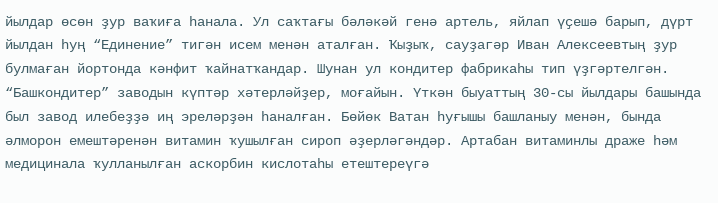йылдар өсөн ҙур ваҡиға һанала. Ул саҡтағы бәләкәй генә артель, яйлап үҫешә барып, дүрт йылдан һуң “Единение” тигән исем менән аталған. Ҡыҙыҡ, сауҙагәр Иван Алексеевтың ҙур булмаған йортонда кәнфит ҡайнатҡандар. Шунан ул кондитер фабрикаһы тип үҙгәртелгән. “Башкондитер” заводын күптәр хәтерләйҙер, моғайын. Үткән быуаттың 30-сы йылдары башында был завод илебеҙҙә иң эреләрҙән һаналған. Бөйөк Ватан һуғышы башланыу менән, бында әлморон емештәренән витамин ҡушылған сироп әҙерләгәндәр. Артабан витаминлы драже һәм медицинала ҡулланылған аскорбин кислотаһы етештереүгә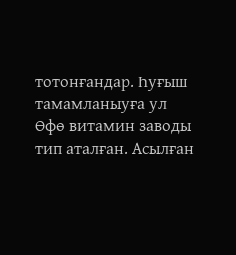тотонғандар. Һуғыш тамамланыуға ул Өфө витамин заводы тип аталған. Асылған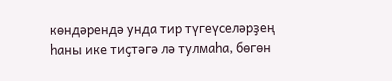көндәрендә унда тир түгеүселәрҙең һаны ике тиҫтәгә лә тулмаһа, бөгөн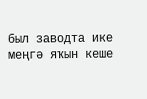был заводта ике меңгә яҡын кеше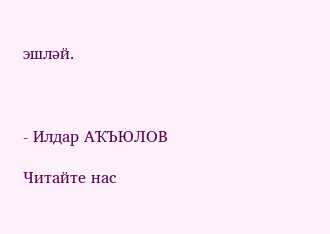эшләй.



- Илдар АҠЪЮЛОВ

Читайте нас